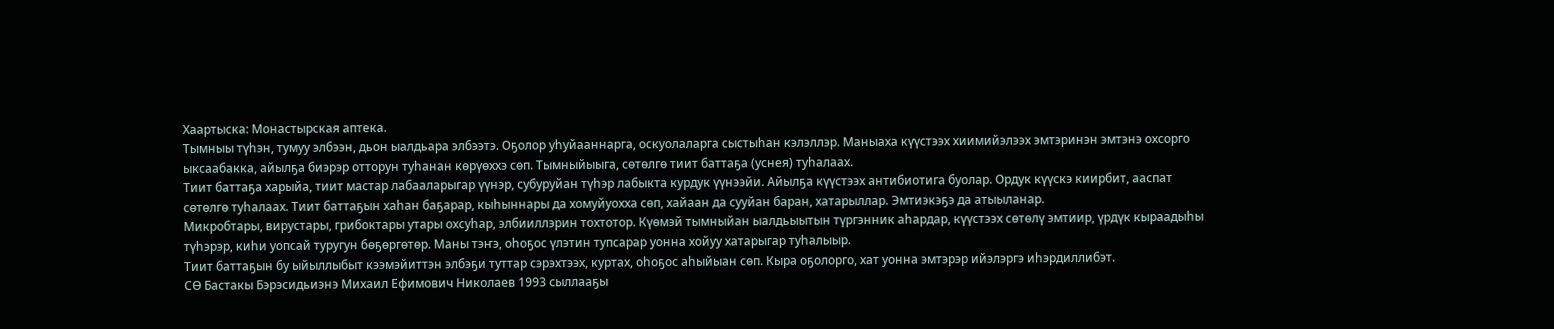Хаартыска: Монастырская аптека.
Тымныы түһэн, тумуу элбээн, дьон ыалдьара элбээтэ. Оҕолор уһуйааннарга, оскуолаларга сыстыһан кэлэллэр. Маныаха күүстээх хиимийэлээх эмтэринэн эмтэнэ охсорго ыксаабакка, айылҕа биэрэр отторун туһанан көрүөххэ сөп. Тымныйыыга, сөтөлгө тиит баттаҕа (уснея) туһалаах.
Тиит баттаҕа харыйа, тиит мастар лабааларыгар үүнэр, субуруйан түһэр лабыкта курдук үүнээйи. Айылҕа күүстээх антибиотига буолар. Ордук күүскэ киирбит, ааспат сөтөлгө туһалаах. Тиит баттаҕын хаһан баҕарар, кыһыннары да хомуйуохха сөп, хайаан да сууйан баран, хатарыллар. Эмтиэкэҕэ да атыыланар.
Микробтары, вирустары, грибоктары утары охсуһар, элбииллэрин тохтотор. Күөмэй тымныйан ыалдьыытын түргэнник аһардар, күүстээх сөтөлү эмтиир, үрдүк кыраадыһы түһэрэр, киһи уопсай туругун бөҕөргөтөр. Маны тэҥэ, оһоҕос үлэтин тупсарар уонна хойуу хатарыгар туһалыыр.
Тиит баттаҕын бу ыйыллыбыт кээмэйиттэн элбэҕи туттар сэрэхтээх, куртах, оһоҕос аһыйыан сөп. Кыра оҕолорго, хат уонна эмтэрэр ийэлэргэ иһэрдиллибэт.
СӨ Бастакы Бэрэсидьиэнэ Михаил Ефимович Николаев 1993 сыллааҕы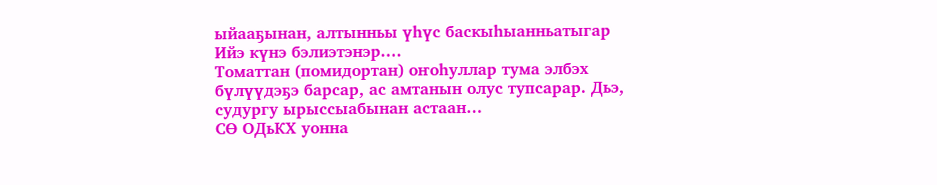ыйааҕынан, алтынньы үһүс баскыһыанньатыгар Ийэ күнэ бэлиэтэнэр.…
Томаттан (помидортан) оҥоһуллар тума элбэх бүлүүдэҕэ барсар, ас амтанын олус тупсарар. Дьэ, судургу ырыссыабынан астаан…
СӨ ОДьКХ уонна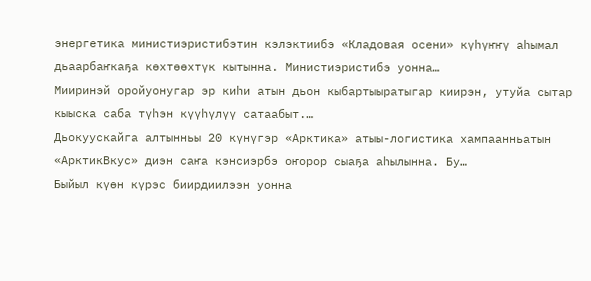энергетика министиэристибэтин кэлэктиибэ «Кладовая осени» күһүҥҥү аһымал дьаарбаҥкаҕа көхтөөхтүк кытынна. Министиэристибэ уонна…
Мииринэй оройуонугар эр киһи атын дьон кыбартыыратыгар киирэн, утуйа сытар кыыска саба түһэн күүһүлүү сатаабыт.…
Дьокуускайга алтынньы 20 күнүгэр «Арктика» атыы-логистика хампаанньатын «АрктикВкус» диэн саҥа кэнсиэрбэ оҥорор сыаҕа аһылынна. Бу…
Быйыл күөн күрэс биирдиилээн уонна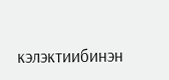кэлэктиибинэн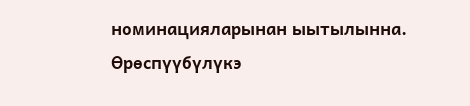номинацияларынан ыытылынна. Өрөспүүбүлүкэ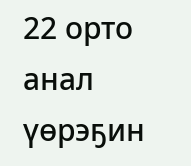22 орто анал үөрэҕин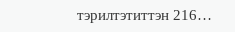тэрилтэтиттэн 216…